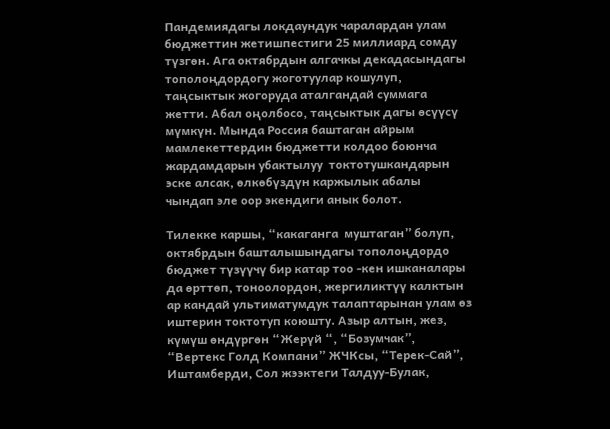Пандемиядагы локдаундук чаралардан улам бюджеттин жетишпестиги 25 миллиард сомду түзгөн. Ага октябрдын алгачкы декадасындагы тополоңдордогу жоготуулар кошулуп, таңсыктык жогоруда аталгандай суммага жетти. Абал оңолбосо, таңсыктык дагы өсүүсү  мүмкүн. Мында Россия баштаган айрым мамлекеттердин бюджетти колдоо боюнча жардамдарын убактылуу  токтотушкандарын эске алсак, өлкөбүздүн каржылык абалы чындап эле оор экендиги анык болот.

Тилекке каршы, “какаганга  муштаган” болуп, октябрдын башталышындагы тополоңдордо бюджет түзүүчү бир катар тоо -кен ишканалары да өрттөп, тоноолордон, жергиликтүү калктын ар кандай ультиматумдук талаптарынан улам өз иштерин токтотуп коюшту. Азыр алтын, жез, күмүш өндүргөн “Жерүй “, “Бозумчак”, “Вертекс Голд Компани” ЖЧКсы, “Терек-Сай”, Иштамберди, Сол жээктеги Талдуу-Булак,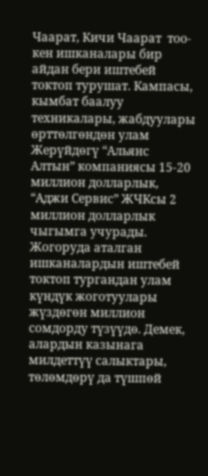Чаарат, Кичи Чаарат  тоо- кен ишканалары бир айдан бери иштебей токтоп турушат. Кампасы, кымбат баалуу техникалары, жабдуулары өрттөлгөндөн улам Жерүйдөгү “Альянс Алтын” компаниясы 15-20 миллион долларлык, “Аджи Сервис” ЖЧКсы 2 миллион долларлык чыгымга учурады. Жогоруда аталган ишканалардын иштебей токтоп тургандан улам күндүк жоготуулары жүздөгөн миллион сомдорду түзүүдө. Демек, алардын казынага милдеттүү салыктары, төлөмдөрү да түшпөй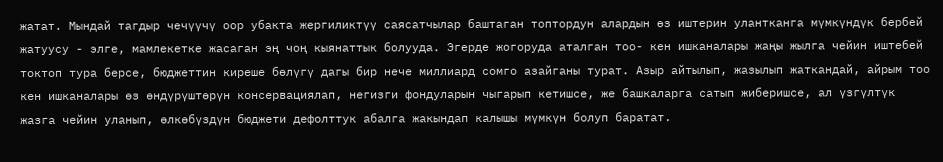жатат. Мындай тагдыр чечүүчү оор убакта жергиликтүү саясатчылар баштаган топтордун алардын өз иштерин улантканга мүмкүндүк бербей жатуусу - элге, мамлекетке жасаган эң чоң кыянаттык болууда. Эгерде жогоруда аталган тоо- кен ишканалары жаңы жылга чейин иштебей токтоп тура берсе, бюджеттин киреше бөлүгү дагы бир нече миллиард сомго азайганы турат. Азыр айтылып, жазылып жаткандай, айрым тоо кен ишканалары өз өндүрүштөрүн консервациялап, негизги фондуларын чыгарып кетишсе, же башкаларга сатып жиберишсе, ал үзгүлтүк жазга чейин уланып, өлкөбүздүн бюджети дефолттук абалга жакындап калышы мүмкүн болуп баратат.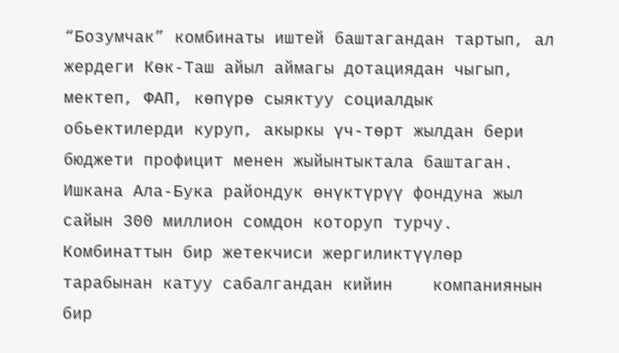“Бозумчак” комбинаты иштей баштагандан тартып, ал жердеги Көк-Таш айыл аймагы дотациядан чыгып, мектеп, ФАП, көпүрө сыяктуу социалдык обьектилерди куруп, акыркы үч-төрт жылдан бери бюджети профицит менен жыйынтыктала баштаган. Ишкана Ала-Бука райондук өнүктүрүү фондуна жыл сайын 300 миллион сомдон которуп турчу. Комбинаттын бир жетекчиси жергиликтүүлөр тарабынан катуу сабалгандан кийин    компаниянын бир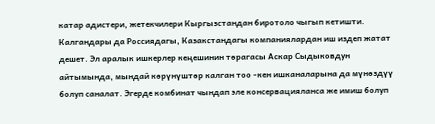катар адистери, жетекчилери Кыргызстандан биротоло чыгып кетишти. Калгандары да Россиядагы, Казакстандагы компаниялардан иш издеп жатат дешет. Эл аралык ишкерлер кеңешинин төрагасы Аскар Сыдыковдун айтымында, мындай көрүнүштөр калган тоо -кен ишканаларына да мүнөздүү болуп саналат. Эгерде комбинат чындап эле консервацияланса же имиш болуп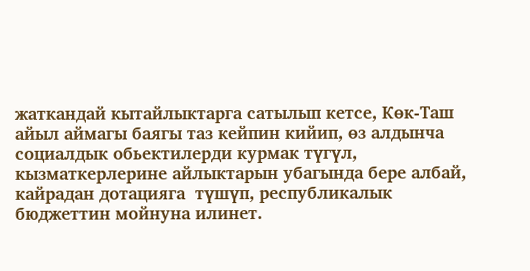жаткандай кытайлыктарга сатылып кетсе, Көк-Таш айыл аймагы баягы таз кейпин кийип, өз алдынча социалдык обьектилерди курмак түгүл, кызматкерлерине айлыктарын убагында бере албай, кайрадан дотацияга  түшүп, республикалык бюджеттин мойнуна илинет.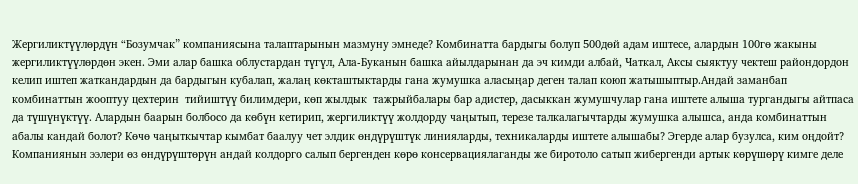Жергиликтүүлөрдүн “Бозумчак” компаниясына талаптарынын мазмуну эмнеде? Комбинатта бардыгы болуп 500дөй адам иштесе, алардын 100гө жакыны жергиликтүүлөрдөн экен. Эми алар башка облустардан түгүл, Ала-Буканын башка айылдарынан да эч кимди албай, Чаткал, Аксы сыяктуу чектеш райондордон келип иштеп жаткандардын да бардыгын кубалап, жалаң көкташтыктарды гана жумушка аласыңар деген талап коюп жатышыптыр.Андай заманбап комбинаттын жооптуу цехтерин  тийиштүү билимдери, көп жылдык  тажрыйбалары бар адистер, дасыккан жумушчулар гана иштете алыша тургандыгы айтпаса да түшүнүктүү. Алардын баарын болбосо да көбүн кетирип, жергиликтүү жолдорду чаңытып, терезе талкалагычтарды жумушка алышса, анда комбинаттын абалы кандай болот? Көчө чаңыткычтар кымбат баалуу чет элдик өндүрүштүк линияларды, техникаларды иштете алышабы? Эгерде алар бузулса, ким оңдойт? Компаниянын ээлери өз өндүрүштөрүн андай колдорго салып бергенден көрө консервациялаганды же биротоло сатып жибергенди артык көрүшөрү кимге деле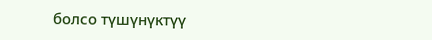болсо түшүнүктүү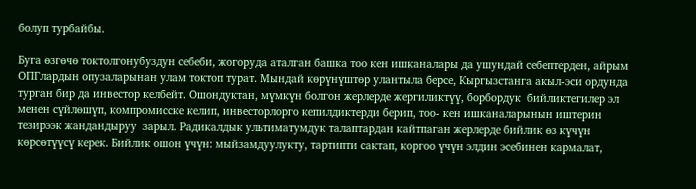болуп турбайбы.

Буга өзгөчө токтолгонубуздун себеби, жогоруда аталган башка тоо кен ишканалары да ушундай себептерден, айрым ОПГлардын опузаларынан улам токтоп турат. Мындай көрүнүштөр улантыла берсе, Кыргызстанга акыл-эси ордунда турган бир да инвестор келбейт. Ошондуктан, мүмкүн болгон жерлерде жергиликтүү, борбордук  бийликтегилер эл менен сүйлөшүп, компромисске келип, инвесторлорго кепилдиктерди берип, тоо- кен ишканаларынын иштерин тезирээк жандандыруу  зарыл. Радикалдык ультиматумдук талаптардан кайтпаган жерлерде бийлик өз күчүн көрсөтүүсү керек. Бийлик ошон үчүн: мыйзамдуулукту, тартипти сактап, коргоо үчүн элдин эсебинен кармалат,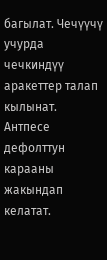багылат. Чечүүчү учурда чечкиндүү аракеттер талап кылынат. Антпесе дефолттун карааны жакындап келатат.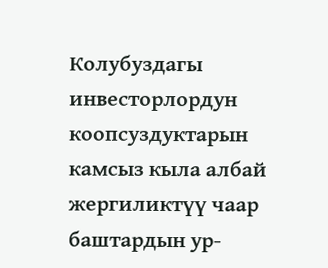Колубуздагы инвесторлордун коопсуздуктарын камсыз кыла албай жергиликтүү чаар баштардын ур-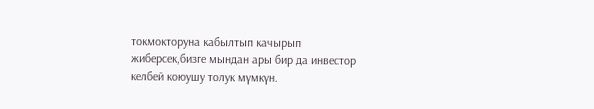токмокторуна кабылтып качырып жиберсек,бизге мындан ары бир да инвестор келбей коюушу толук мүмкүн.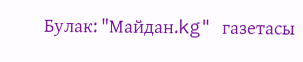Булак: "Майдан.kg" газетасы